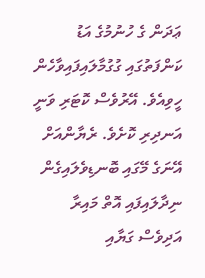ޢަދަން ގެ ހުނުމުގެ އަޑު ކަންފަތުގައި ގުގުމާލައިފައިވާހެން ހީވިއެވެ. އޭރުވެސް ކޮޓަރި ވަނީ އަނދިރި ކޮށެވެ. ރެޔާންއަށް އޭނަގެ މޭގައި ބޮނޑިވެލައިގެން ނިދާލައިފައި އޮތް މައިރާ އަދިވެސް ގަޔާއި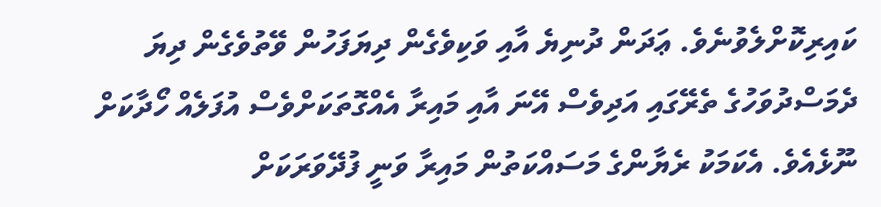ކައިރިކޮށްލެވުނެވެ. ޢަދަން ދުނިޔެ އާއި ވަކިވެގެން ދިޔަފަހުން ވޭތުވެގެން ދިޔަ ދެމަސްދުވަހުގެ ތެރޭގައި އަދިވެސް އޭނަ އާއި މައިރާ އެއްގޮތަކަށްވެސް އުފަލެއް ހޯދާކަށް ނޫޅެއެވެ. އެކަމަކު ރެޔާންގެ މަސައްކަތުން މައިރާ ވަނީ ފުދޭވަރަކަށް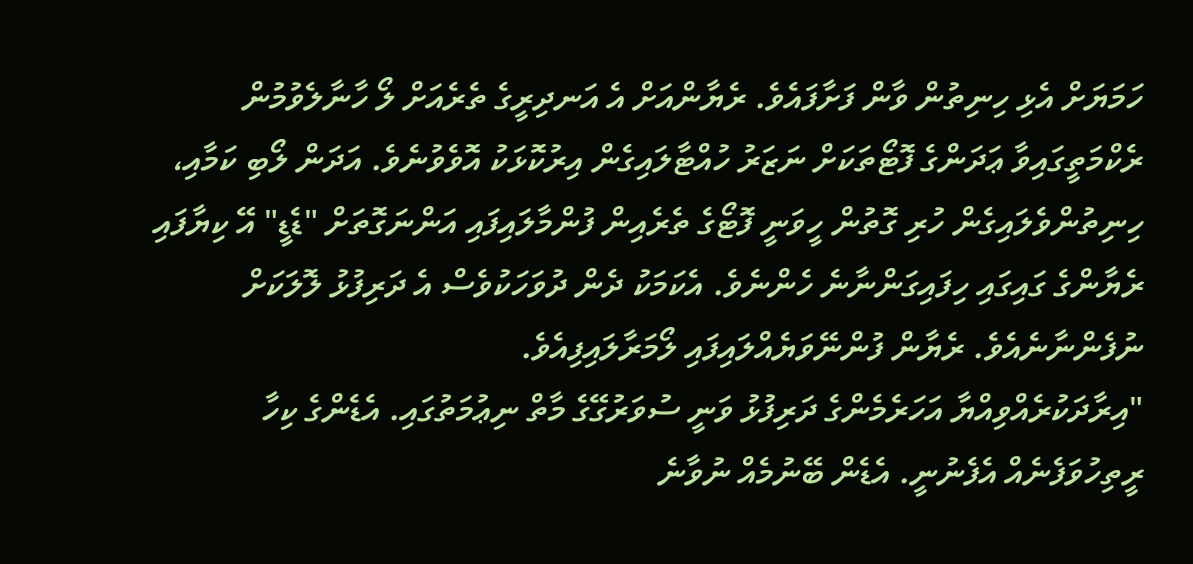ހަމަޔަށް އެޅި ހިނިތުން ވާން ފަށާފައެވެ. ރެޔާންއަށް އެ އަނދިރީގެ ތެރެއަށް ލޯ ހާނާލެވުމުން ރެކްމަތީގައިވާ ޢަދަންގެ ފޮޓޯތަކަށް ނަޒަރު ހުއްޓާލައިގެން އިރުކޮޅަކު އޮވެވުނެވެ. އަދަން ލޯބި ކަމާއި، ހިނިތުންވެލައިގެން ހުރި ގޮތުން ހީވަނީ ފޮޓޯގެ ތެރެއިން ފުންމާލައިފައި އަންނަގޮތަށް "ޑެޑީ" އޭ ކިޔާފައި ރެޔާންގެ ގައިގައި ހިފައިގަންނާނެ ހެންނެވެ. އެކަމަކު ދެން ދުވަހަކުވެސް އެ ދަރިފުޅު ލޮލަކަށް ނުފެންނާނެއެވެ. ރެޔާން ފުންނޭވަޔެއްލައިފައި ލޯމަރާލައިފިއެވެ.
"އިރާދަކުރެއްވިއްޔާ އަހަރެމެންގެ ދަރިފުޅު ވަނީ ސުވަރުގޭގެ މާތް ނިޢުމަތުގައި. އެޑެންގެ ކިހާ ރީތިހުވަފެނެއް އެފެނުނީ. އެޑެން ބޭނުމެއް ނުވާނެ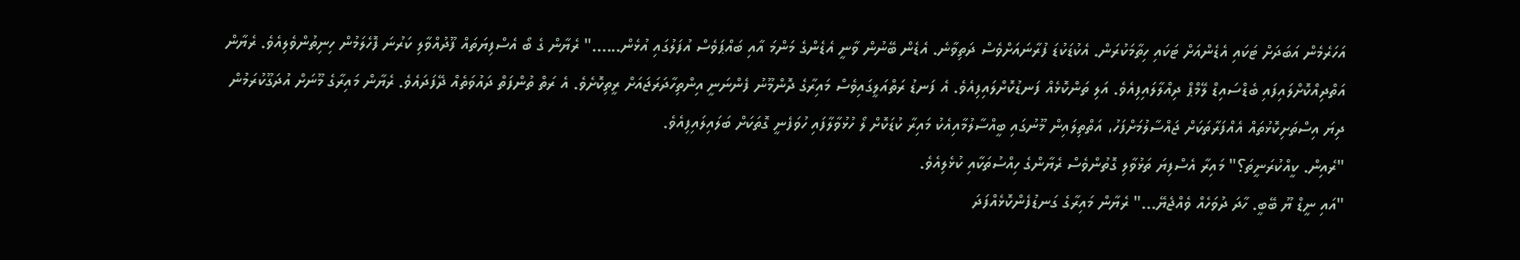އަހަރެމެން އަބަދަށް ޓަކައި އެޑެންއަށް ޓަކައި ހިތާމަކުރަން. އެކުޑަކުޑަ ފުރާނައަށްވެސް ދަތިވާނެ. އެޑެން ބޭނުން ވާނީ އެޑެންގެ މަންމަ އާއި ބައްޕަވެސް އުފަލުގައި އުޅެން......" ރެޔާން ގެ ބޯ އެސްފިޔަތައް ފޫދުއްވާލި ކަރުނަ ފޮހެލަމުން ހިނިތުންވެލިއެވެ. ރެޔާން އަތްދިއްކޮށްލައިފައި ބެޑްސައިޑް ލޭމްޕް ދިއްލާލައިފިއެވެ. އަލި ތަންކޮޅެއް ފަނޑުކޮށްލައިފިއެވެ. އެ ފަނޑު ރަތްއަލީގައިވެސް މައިރާގެ ދޮންމޫނު ފެންނަނީ އިންތިހާދަރަޖައަށް ރީތިކޮށެވެ. އެ ރަތް ތުންފަތް ދައުވަތެއް ދޭފަދައެވެ. ރެޔާން މައިރާގެ މޫނަށް އުދަގޫކުރަމުން ދިޔަ އިސްތަށިކޮޅުތައް އެއްފަރާތަކަށް ޖައްސާލުމަށްފަހު، އަތްތިލައިން މޫނުގައި ބީއްސާލުމާއިއެކު މައިރާ ކުޑަކޮށް ލޯ ހުޅުވާލާފައި ހުވަފެނީ ގޮތަކަށް ބަލައިލައިފިއެވެ.
"ރެއިން. ކީއްކުރަނީތަ؟" މައިރާ އެސްފިޔަ ތަޅުވާލި ގޮތުންވެސް ރެޔާންގެ ހިއްސުތަކާއި ކުޅެލިއެވެ.
"އައި ނީޑް ޔޫ ބޭބީ. ހާދަ ދުވަހެއް ވެއްޖެޔޭ..." ރެޔާން މައިރާގެ ގަނޑުފެންކޮޅެއްފަދަ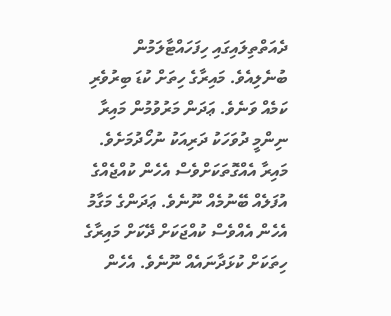ދެއަތްތިލައިގައި ހިފަހައްޓާލަމުން ބުނެލިއެވެ. މައިރާގެ ހިތަށް ކުޑަ ބިރުވެރި ކަމެއް ވަނެވެ. ޢަދަން މަރުވުމުން މައިރާ ނިންމީ ދުވަހަކު ދަރިއަކު ނުހޯދުމަށެވެ. މައިރާ އެއްގޮތަކަށްވެސް އެހެން ކުއްޖެއްގެ އުފަލެއް ބޭނުމެއް ނޫނެވެ. ޢަދަންގެ މަގާމު އެހެން އެއްވެސް ކުއްޖަކަށް ދޭކަށް މައިރާގެ ހިތަކަށް ކުޅަދާނައެއް ނޫނެވެ. އެހެން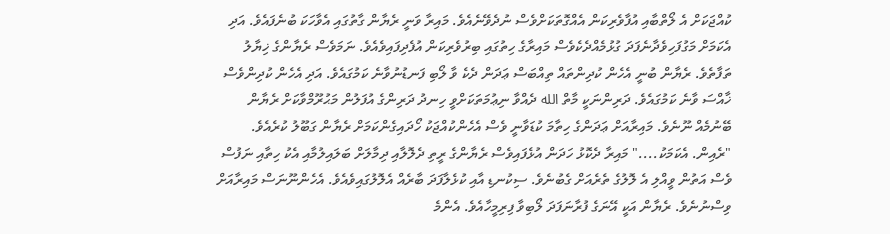ކުއްޖަކަށް އެ ލޯތްބާއި އުފާވެރިކަން އެއްގޮތަކަށްވެސް ނުދެވޭނެއެވެ. މައިރާ ވަނީ ރެޔާން ގާތުގައި އެވާހަކަ ބުނެފައެވެ. އަދި އެކަމަށް މަގުފަހިވެދާނެފަދަ ގުޅުމެއްދެކެވެސް މައިރާގެ ހިތުގައި ބިރުވެރިކަން އުފެދިފައިވެއެވެ. ނަމަވެސް ރެޔާންގެ ޚިޔާލު ތަފާތެވެ. ރެޔާން ބުނީ އެހެން ކުދިންތައް ތިއްބަސް ޢަދަން ދެކެ ވާ ލޯބި ފަނޑުނުވާނެ ކަމުގައެވެ. އަދި އެހެން ކުދިންވެސް ޚާއްސަ ވާނެ ކަމުގައެވެ. ދަރިންނަކީ މާތް الله ދެއްވާ ނިޢުމަތަކަށްވީ ހިނދު ދަރިންގެ އުފަލުން މަޙުރޫމްވާކަށް ރެޔާން ބޭނުމެއް ނޫނެވެ. މައިރާއަށް ޢަދަންގެ ހިތާމަ ކުޑަވާނީ ވެސް އެހެންކުއްޖަކު ހޯދައިގެންކަމަށް ރެޔާން ގަބޫލު ކުރެއެވެ.
"ރެއިން. އެކަމަކު...." މައިރާ ދެކޮޅު ހަދަން އުޅެފައިވެސް ރެޔާންގެ ރީތި ދެލޮލާއި ދިމާލަށް ބަލައިލުމާއި އެކު ހިތާއި ނަފުސް ވެސް އަތުން ވީއްލި އެ ލޮލުގެ ތެރެއަށް ގެބުނެވެ. ސިކުނޑި އާއި ކުޅެލާފަދަ ބާރެއް އެލޮލުގައިވެއެވެ. އެހެންނޫނަސް މައިރާއަށް ވިސްނުނެވެ. ރެޔާން އަކީ އޭނަގެ ފުރާނަފަދަ ލޯބިވާ ފިރިމީހާއެވެ. އެންމެ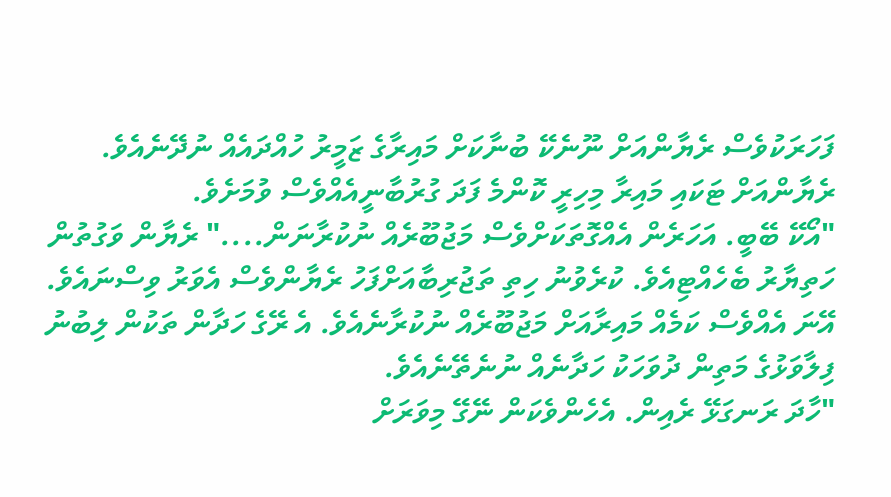ފަހަރަކުވެސް ރެޔާންއަށް ނޫނެކޭ ބުނާކަށް މައިރާގެ ޒަމީރު ހުއްދައެއް ނުދޭނެއެވެ. ރެޔާންއަށް ޓަކައި މައިރާ މިހިރީ ކޮންމެ ފަދަ ގުރުބާނީއެއްވެސް ވުމަށެވެ.
"އޯކޭ ބޭބީ. އަހަރެން އެއްގޮތަކަށްވެސް މަޖުބޫރެއް ނުކުރާނަން...." ރެޔާން ވަގުތުން ހަތިޔާރު ބެހެއްޓިއެވެ. ކުރެވުނު ހިތި ތަޖުރިބާއަށްފަހު ރެޔާންވެސް އެވަރު ވިސްނައެވެ. އޭނަ އެއްވެސް ކަމެއް މައިރާއަށް މަޖުބޫރެއް ނުކުރާނެއެވެ. އެ ރޭގެ ހަދާން ތަކުން ލިބުނު ފިލާވަޅުގެ މަތިން ދުވަހަކު ހަދާނެއް ނުނެތޭނެއެވެ.
"ހާދަ ރަނގަޅޭ ރެއިން. އެހެންވެކަން ނޭގޭ މިވަރަށް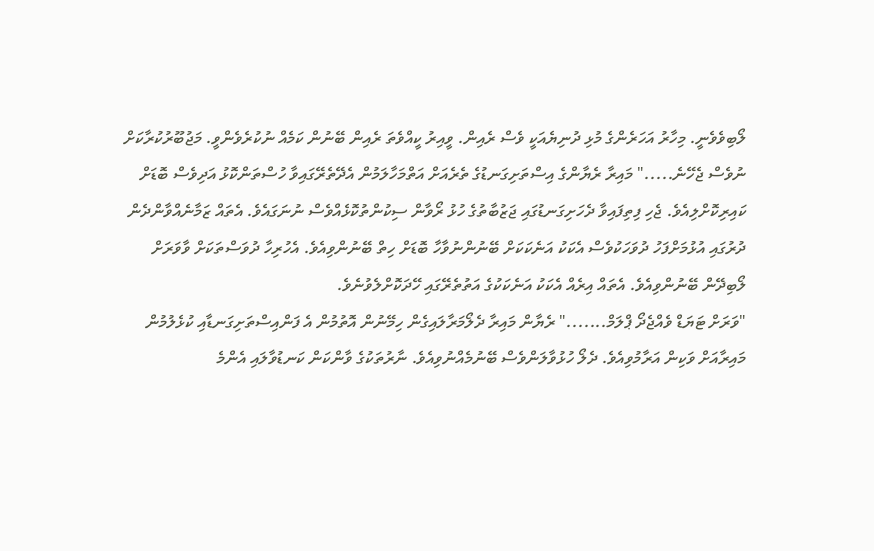ލޯބިވެވެނީ. މިހާރު އަހަރެންގެ މުޅި ދުނިޔެއަކީ ވެސް ރެއިން. ވީއިރު ކީއްވެތަ ރެއިން ބޭނުން ކަމެއް ނުކުރެވެންވީ. މަޖުބޫރުކުރާކަށް ނުވެސް ޖެހޭނެ....." މައިރާ ރެޔާންގެ އިސްތަށިގަނޑުގެ ތެރެއަށް އަތްމަހާލަމުން އެދޭތެރޭގައިވާ ހުސްތަންކޮޅު އަދިވެސް ބޮޑަށް ކައިރިކޮށްލިއެވެ. ޖެހި ފިތިފައިވާ ދެހަށިގަނޑުގައި ޖަޒުބާތުގެ ހުޅު ރޯވާން ސިކުންތުކޮޅެއްވެސް ނުނަގައެވެ. އެތައް ޒަމާނެއްވާންދެން ދުރުގައި އުޅުމަށްފަހު ދުވަހަކުވެސް އެކަކު އަނެކަކަށް ބޭނުންނުވާހާ ބޮޑަށް ހިތް ބޭނުންވިއެވެ. އެހުރިހާ ދުވަސްތަކަށް ވާވަރަށް ލޯބިދޭން ބޭނުންވިއެވެ. އެތައް އިރެއް އެކަކު އަނެކަކުގެ އަތުތެރޭގައި ހޭދަކޮށްލެވުނެވެ.
"ވަރަށް ޓަޔަޑް ވެއްޖެދޯ ޕްލަމް......." ރެޔާން މައިރާ ދެލޯމަރާލައިގެން ހިމޭނުން އޮތުމުން އެ ފަންއިސްތަށިގަނޑާއި ކުޅެލުމުން މައިރާއަށް ވަކިން އަރާމުވިއެވެ. ދެލޯ ހުޅުވާލަންވެސް ބޭނުމެއްނުވިއެވެ. ނާރުތަކުގެ ވާންކަން ކަނޑުވާލައި އެންމެ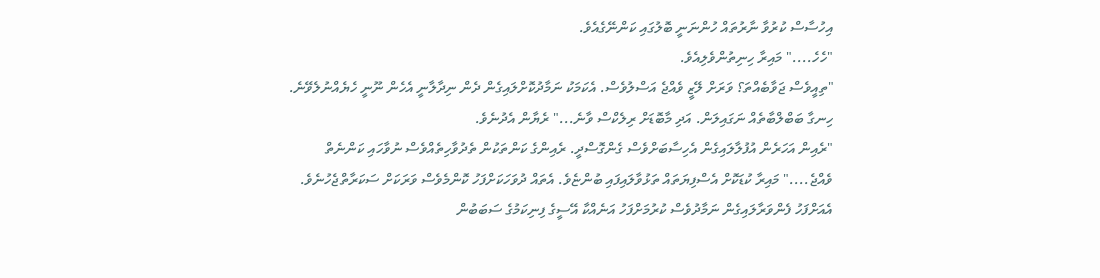އިހުސާސް ކުރުވާ ނާރުތައް ހުންނަނީ ބޮލުގައި ކަންނޭގެއެވެ.
"ހެހެ...." މައިރާ ހިނިތުންވެލިއެވެ.
"ތިއީވެސް ޖަވާބެއްތަ؟ ވަރަށް ލޭޒީ ވެއްޖެ އަސްލުވެސް. އެކަމަކު ނަމާދުކޮށްލައިގެން ދެން ނިދާލާނީ އެހެން ނޫނީ ހެޔެއްނުލެވޭނެ. ހިނގާ ބަބްލްބާތެއް ނަގައިލަން. އަދި މާބޮޑަށް ރިލެކްސް ވާނެ..." ރެޔާން އެދުނެވެ.
"ރެއިން އަހަރެން އުފުލާލައިގެން އެހިސާބަށްވެސް ގެންގޮސްދީ. ރެއިންގެ ކަންތަކުން ތެދުވާހިތެއްވެސް ނުވާހައި ކަންނެތް ވެއްޖެ...." މައިރާ ކުޑަކޮށް އެސްފިޔަތައް ތަޅުވާލައިފައި ބުންޏެވެ. އެތައް ދުވަހަކަށްފަހު ކޮންމެވެސް ވަރަކަށް ސަކަރާތްޖެހުނެވެ. އެއަށްފަހު ފެންވަރާލައިގެން ނަމާދުވެސް ކުރުމަށްފަހު އަނެއްކާ އޭސީގެ ފިނިކަމުގެ ސަބަބުން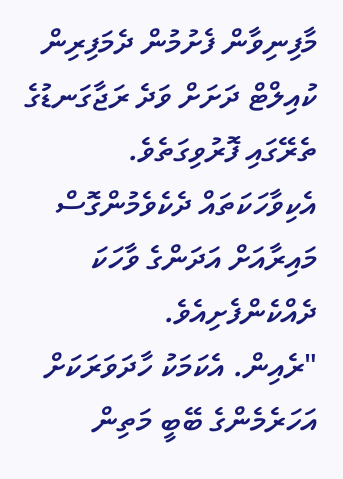މާފިނިވާން ފެށުމުން ދެމަފިރިން ކުއިލްޓް ދަށަށް ވަދެ ރަޖާގަނޑުގެ ތެރޭގައި ފޮރުވިގަތެވެ. އެކިވާހަކަތައް ދެކެވެމުންގޮސް މައިރާއަށް އަދަންގެ ވާހަކަ ދެއްކެންފެށިއެވެ.
"ރެއިން. އެކަމަކު ހާދަވަރަކަށް އަހަރެމެންގެ ބޭބީ މަތިން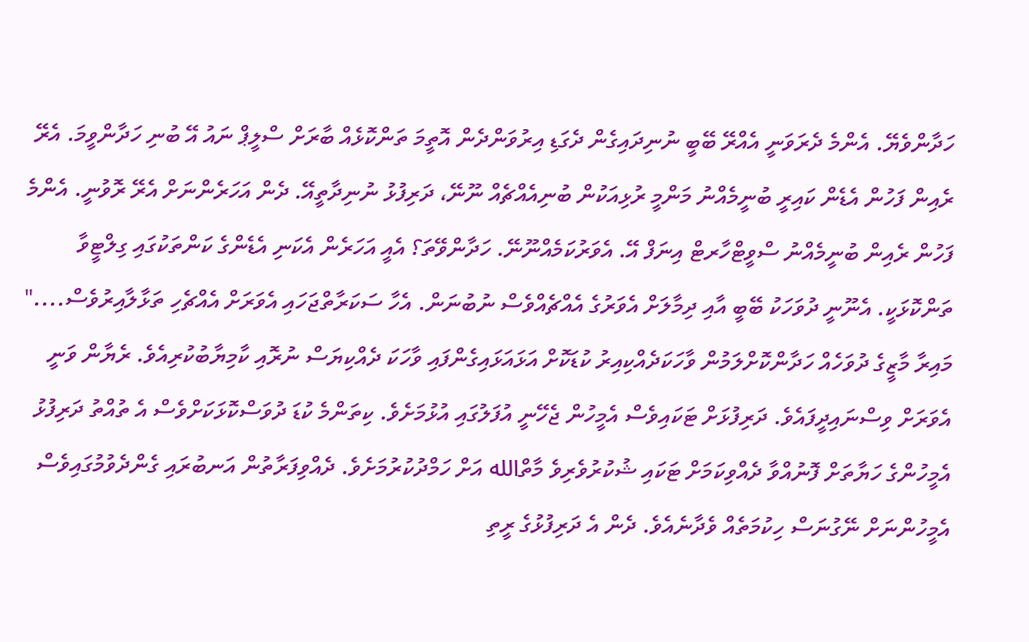ހަދާންވެޔޭ. އެންމެ ދެރަވަނީ އެއްރޭ ބޭބީ ނުނިދައިގެން ދެގަޑި އިރުވަންދެން އޮތީމަ ތަންކޮޅެއް ބާރަށް ސްލީޕް ނައު އޭ ބުނި ހަދާންވީމަ. އެރޭ ރެއިން ފަހުން އެޑެން ކައިރީ ބުނީމެއްނު މަންމީ ރުޅިއަކުން ބުނިއެއްޗެއް ނޫނޭ، ދަރިފުޅު ނުނިދާތީއޭ. ދެން އަހަރެންނަށް އެރޭ ރޮވުނީ. އެންމެ ފަހުން ރެއިން ބުނީމެއްނު ސްވީޓްހާރޓް އިނަފް އޭ. އެވަރުކަމެއްނޫނޭ. ހަދާންވޭތަ؟ އެއީ އަހަރެން އެކަނި އެޑެންގެ ކަންތަކުގައި ގިލްޓީވާ ތަންކޮޅަކީ. އެނޫނީ ދުވަހަކު ބޭބީ އާއި ދިމާލަށް އެވަރުގެ އެއްޗެއްވެސް ނުބުނަން. އެހާ ސަކަރާތްޖަހައި އެވަރަށް އެއްޗެހި ތަޅާލާއިރުވެސް...." މައިރާ މާޒީގެ ދުވަހެއް ހަދާންކޮށްލަމުން ވާހަކަދެއްކިއިރު ކުޑަކޮށް އަޅައަޅައިގެންފައި ވާހަކަ ދެއްކިޔަސް ނުރޮއި ކާމިޔާބުކުރިއެވެ. ރެޔާން ވަނީ އެވަރަށް ވިސްނައިދީފައެވެ. ދަރިފުޅަށް ޓަކައިވެސް އެމީހުން ޖެހޭނީ އުފަލުގައި އުޅުމަށެވެ. ކިތަންމެ ކުޑަ ދުވަސްކޮޅަކަށްވެސް އެ ތުއްތު ދަރިފުޅު އެމީހުންގެ ހަޔާތަށް ފޮނުއްވާ ދެއްވިކަމަށް ޓަކައި ޝުކުރުވެރިވެ މާތްالله އަށް ހަމްދުކުރުމަށެވެ. ދެއްވިފަރާތުން އަނބުރައި ގެންދެވުމުގައިވެސް އެމީހުންނަށް ނޭގުނަސް ހިކުމަތެއް ވެދާނެއެވެ. ދެން އެ ދަރިފުޅުގެ ރީތި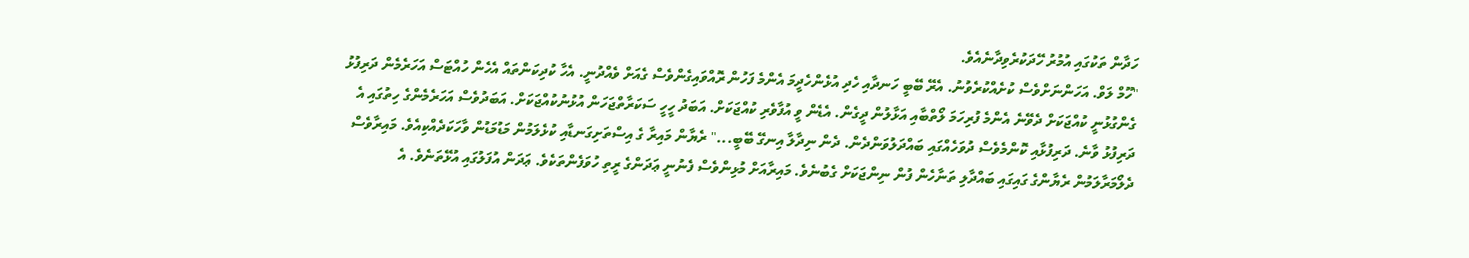ހަދާން ތަކުގައި އުމުރު ހޭދަކުރެވިދާނެއެވެ.
"ހޫމް ލަވް. އަހަންނަށްވެސް ކުށެއްކުރެވުނު. އެރޭ ބޭބީ ހަނދާއި ހެދި އުޅެންހެދީމަ އެންމެ ފަހުން ރޮއްވައިގެންވެސް ގެއަށް ވެއްދުނީ. އެހާ ކުދިކަންތައް އެހެން ހުއްޓަސް އަހަރެމެން ދަރިފުޅު ގެންގުޅުނީ ކުއްޖަކަށް ދެވޭނެ އެންމެ ފުރިހަމަ ލޯތްބާއި އަޅާލުން ދީގެން. އެޑެން ވީ އުފާވެރި ކުއްޖަކަށް. އަބަދު ހީހީ ސަކަރާތްޖަހަން އުޅުނުކުއްޖަކަށް. އަބަދުވެސް އަހަރެމެންގެ ހިތުގައި އެ ދަރިފުޅު ވާނެ. ދަރިފުޅާއި ކޮންމެވެސް ދުވަހެއްގައި ބައްދަލުވަންދެން. ދެން ނިދާލާ އިނގޭ ބޭބީ..." ރެޔާން މައިރާ ގެ އިސްތަށިގަނޑާއި ކުޅެލަމުން މަޑުމަޑުން ވާހަކަދެއްކިއެވެ. މައިރާވެސް ދެލޯމަރާލަމުން ރެޔާންގެ ގައިގައި ބައްދާލި ތަނާހެން ފުން ނިންޖަކަށް ގެބުނެވެ. މައިރާއަށް މުޅިންވެސް ފެނުނީ ޢަދަންގެ ރީތި ހުވަފެންތަކެވެ. ޢަދަން އުފަލުގައި އުޅޭތަނެވެ. އެ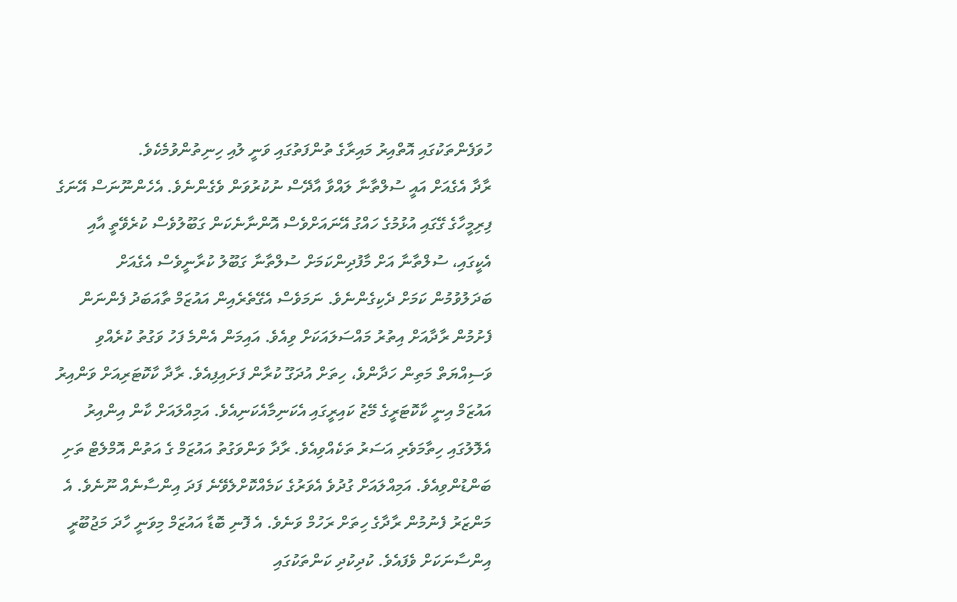ހުވަފެންތަކުގައި އޮތްއިރު މައިރާގެ ތުންފަތުގައި ވަނީ ލުއި ހިނިތުންވުމެކެވެ.
ރާދާ އެގެއަށް އައީ ސުލްތާނާ ލައްވާ އާދޭސް ނުކުރުވަން ވެގެންނެވެ. އެހެންނޫނަސް އޭނަގެ ފިރިމީހާގެ ގޭގައި އުޅުމުގެ ހައްގު އޭނައަށްވެސް އޮންނާނެކަން ގަބޫލުވެސް ކުރެވޭތީ އާއި އެކީގައި، ސުލްތާނާ އަށް މާފުދިންކަމަށް ސުލްތާނާ ގަބޫލު ކުރާނީވެސް އެގެއަށް ބަދަލުވުމުން ކަމަށް ދެކިގެންނެވެ. ނަމަވެސް އެގޭތެރެއިން އައުޒަމް ތާއަބަދު ފެންނަން ފެށުމުން ރާދާއަށް އިތުރު މައްސަލައަކަށް ވިއެވެ. އައިމަން އެންމެ ފަހު ވަގުތު ކުރެއްވި ވަސިއްޔަތް މަތިން ހަދާންވެ، ހިތަށް އުދަގޫ ކުރާން ފަށައިފިއެވެ. ރާދާ ކާކޮޓަރިއަށް ވަންއިރު އައުޒަމް އިނީ ކާކޮޓަރީގެ މޭޒު ކައިރީގައި އެކަނިމާއެކަނިއެވެ. އަމިއްލައަށް ކާން އިންއިރު އެލޮލުގައި ހިތާމަވެރި އަސަރު ތަކެއްވިއެވެ. ރާދާ ވަންވަގުތު އައުޒަމް ގެ އަތުން އޮމްލެޓް ތަށި ބަންޑުންވިއެވެ. އަމިއްލައަށް ގުދުވެ އެވަރުގެ ކަމެއްކޮށްލެވޭނެ ފަދަ އިންސާނެއް ނޫނެވެ. އެ މަންޒަރު ފެނުމުން ރާދާގެ ހިތަށް ރަހުމް ވަނެވެ. އެ ފޮނި ބޮޑާ އައުޒަމް މިވަނީ ހާދަ މަޖުބޫރީ އިންސާނަކަށް ވެފައެވެ. ކުދިކުދި ކަންތަކުގައި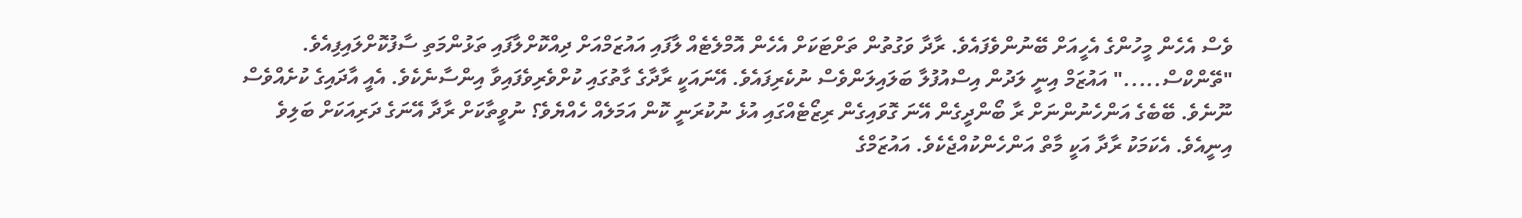ވެސް އެހެން މީހުންގެ އެހީއަށް ބޭނުންވެފައެވެ. ރާދާ ވަގުތުން ތަށްޓަކަށް އެހެން އޮމްލެޓެއް ލާފައި އައުޒަމްއަށް ދިއްކޮށްލާފައި ތަޅުންމަތި ސާފުކޮށްލައިފިއެވެ.
"ތޭންކްސް....." އައުޒަމް އިނީ ލަދުން އިސްއުފުލާ ބަލައިލަންވެސް ނުކެރިފައެވެ. އޭނައަކީ ރާދާގެ ގާތުގައި ކުށްވެރިވެފައިވާ އިންސާނެކެވެ. އެއީ އާދައިގެ ކުށެއްވެސް ނޫނެވެ. ބޭބެގެ އަންހެނުންނަށް ރާ ބޯންދީގެން އޭނަ ގޮވައިގެން ރިޒޯޓެއްގައި އުޅެ ނުކުރަނީ ކޮން އަމަލެއް ހެއްޔެވެ؟ ނުވީތާކަށް ރާދާ އޭނަގެ ދަރިއަކަށް ބަލިވެ އިނީއެވެ. އެކަމަކު ރާދާ އަކީ މާތް އަންހެންކުއްޖެކެވެ. އައުޒަމްގެ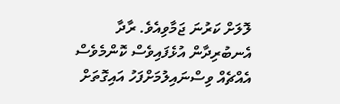ލޮލަށް ކަރުނަ ޖަމާވިއެވެ. ރާދާ އެނބުރިދާން އުޅެފައިވެސް ކޮންމެވެސް އެއްޗެއް ވިސްނައިލުމަށްފަހު އައިގޮތަށް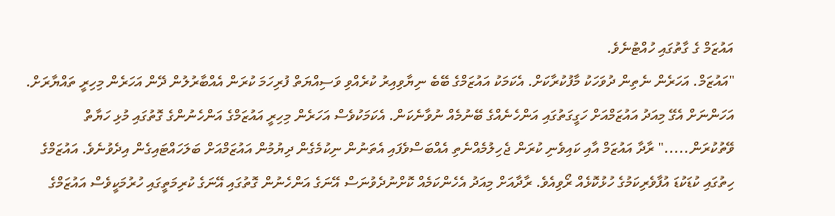އައުޒަމް ގެ ގާތުގައި ހުއްޓުނެވެ.
"އައުޒަމް. އަހަރެން ނެތިން ދުވަހަކު މާފުކުރާކަށް. އެކަމަކު އައުޒަމްގެ ބޭބެ ނިޔާވިއިރު ކުރެއްވި ވަސިއްޔަތް ފުރިހަމަ ކުރަން އެއްބާރުލުން ދޭން އަހަރެން މިހިރީ ތައްޔާރަށް. އަހަންނަށް އެގޭ މިއަދު އައުޒަމްއަށް ހަގީގަތުގައި އަންހެނެއްގެ ބޭނުމެއް ނުވާނެކަން. އެކަމަކުވެސް އަހަރެން މިހިރީ އައުޒަމްގެ އަންހެނުންގެ ގޮތުގައި މުޅި ހަޔާތް ވޭތުކުރަން....." ރާދާ އައުޒަމް އާއި ކައިވެނި ކުރަން ޖެހިލުމެއްނެތި އެއްބަސްވެފައި އެތަނުން ނިކުމެގެން ދިޔުމުން އައުޒަމްއަށް ބަލަހައްޓައިގެން އިދެވުނެވެ. އައުޒަމްގެ ހިތުގައި ކުޑަކުޑަ އުފާވެރިކަމުގެ ހުޅުކޮޅެއް ރޯވިއެވެ. ރާދާއަށް މިއަދު އެހެންކަމެއް ކޮށްނުދެވުނަސް އޭނަގެ އަންހެނުން ގޮތުގައި އޭނަގެ ކުރިމަތީގައި ހުރުމަކީވެސް އައުޒަމްގެ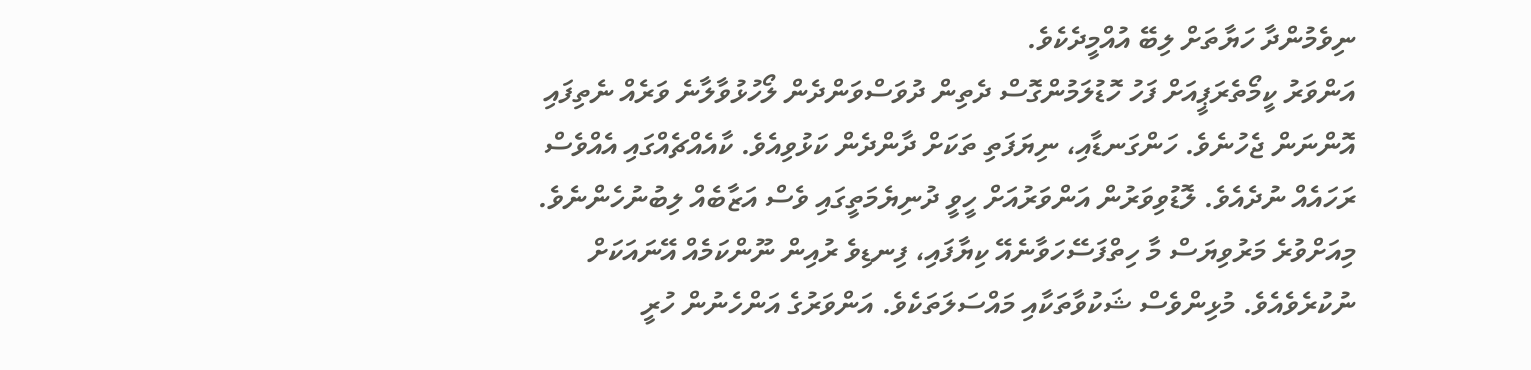ނިވެމުންދާ ހަޔާތަށް ލިބޭ އުއްމީދެކެވެ.
އަންވަރު ކީމޯތެރަޕީއަށް ފަހު ހޮޑުލަމުންގޮސް ދެތިން ދުވަސްވަންދެން ލޯހުޅުވާލާނެ ވަރެއް ނެތިފައި އޮންނަން ޖެހުނެވެ. ހަންގަނޑާއި، ނިޔަފަތި ތަކަށް ދާންދެން ކަޅުވިއެވެ. ކާއެއްޗެއްގައި އެއްވެސް ރަހައެއް ނުދެއެވެ. ލޮޑުވިވަރުން އަންވަރުއަށް ހީވީ ދުނިޔެމަތީގައި ވެސް އަޒާބެއް ލިބުނުހެންނެވެ. މިއަށްވުރެ މަރުވިޔަސް މާ ހިތްފަސޭހަވާނެއޭ ކިޔާފައި، ފިނޑިވެ ރުއިން ނޫންކަމެއް އޭނައަކަށް ނުކުރެވެއެވެ. މުޅިންވެސް ޝަކުވާތަކާއި މައްސަލަތަކެވެ. އަންވަރުގެ އަންހެނުން ހުރީ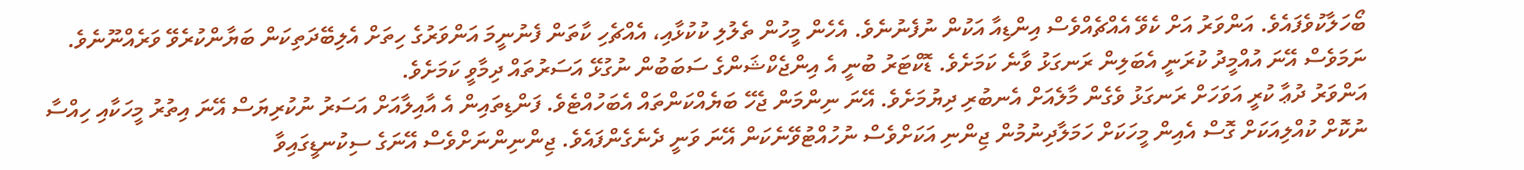ބޯހަލާކުވެފައެވެ. އަންވަރު އަށް ކެވޭ އެއްޗެއްވެސް އިންޑިއާ އަކުން ނުފެނުނެވެ. އެހެން މީހުން ތެލުލި ކުކުޅާއި، އެއްޗެހި ކާތަން ފެނުނީމަ އަންވަރުގެ ހިތަށް އެލިބޭދަތިކަން ބަޔާންކުރެވޭ ވަރެއްނޫނެވެ. ނަމަވެސް އޭނަ އުއްމީދު ކުރަނީ އެބަލިން ރަނގަޅު ވާނެ ކަމަށެވެ. ޑޮކްޓަރު ބުނީ އެ އިންޖެކްޝަންގެ ސަބަބުން ނުގުޅޭ އަސަރުތައް ދިމާވީ ކަމަށެވެ.
އަންވަރު ދުޢާ ކުރީ އަވަހަށް ރަނގަޅު ވެގެން މާލެއަށް އެނބުރި ދިޔުމަށެވެ. އޭނަ ނިންމަން ޖެހޭ ބަޔެއްކަންތައް އެބަހުއްޓެވެ. ފަންޑިތައިން އެ އާއިލާއަށް އަސަރު ނުކުރިޔަސް އޭނަ އިތުރު މީހަކާއި ހިއްސާ ނުކޮށް ކުއްލިއަކަށް ގޮސް އެއިން މީހަކަށް ހަމަލާދިނުމުން ޖިންނި އަކަށްވެސް ނުހުއްޓުވޭނެކަން އޭނަ ވަނީ ދެނެގެންފައެވެ. ޖިންނިންނަށްވެސް އޭނަގެ ސިކުނޑީގައިވާ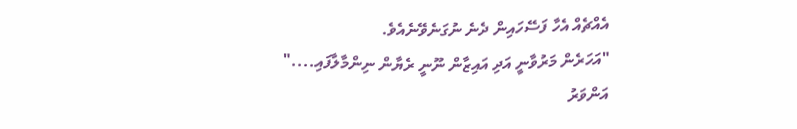އެއްޗެއް އެހާ ފަސޭހައިން ދެނެ ނުގަނެވޭނެއެވެ.
"އަހަރެން މަރުވާނީ އަދި އައިޒާން ނޫނީ ރެޔާން ނިންމާލާފައި...." އަންވަރު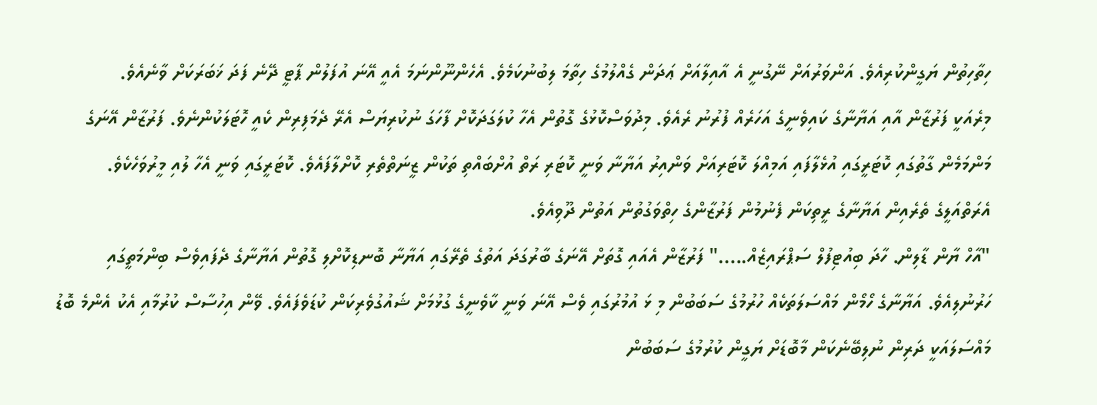ހިތާހިތުން ޔަގީންކުރިއެވެ. އަންވަރުއަށް ނޭގުނީ އެ އާއިލާއަށް ޢަދަން ގެއްލުމުގެ ހިތާމަ ލިބުނުކަމެވެ. އެހެންނޫންނަމަ އެއީ އޭނަ އުފަލުން ޕާޓީ ދޭނެ ފަދަ ޚަބަރަކަށް ވާނެއެވެ.
މިރެއަކީ ފަރުޒާން އާއި އަޔާނާގެ ކައިވެނީގެ އަހަރެއް ފުރުނު ރެއެވެ. މިދުވަސްކޮޅުގެ ގޮތުން އެހާ ކުލަގަދަކޮށް ފާހަގަ ނުކުރިޔަސް އެރޭ ދެމަފިރިން ކެއީ ހޮޓަލަކުންނެވެ. ފަރުޒާން އޭނަގެ މަންމަމެން ގާތުގައި ކޮޓަރީގައި އުޅެލާފައި އަމިއްލަ ކޮޓަރިއަށް ވަންއިރު އަޔާނާ ވަނީ ކޮޓަރި ރަތް އުށްބައްތި ތަކުން ޒީނަތްތެރި ކޮށްލާފައެވެ. ކޮޓަރީގައި ވަނީ އެހާ ލުއި މީރުވަހެކެވެ. އެރަތްއަލީގެ ތެރެއިން އަޔާނާގެ ރީތިކަން ފެނުމުން ފަރުޒާންގެ ހިތްވަގުތުން އަތުން ދޫވިއެވެ.
"އާހް ޔާން ޑާލިން. ހާދަ ބިއުޓިފުލް ސަޕްރައިޒެއް....." ފަރުޒާން އެއައި ގޮތަށް އޭނަގެ ބާރުގަދަ އަތުގެ ތެރޭގައި އަޔާނާ ބޮނޑިކޮށްލި ގޮތުން އަޔާނާގެ ދެފައިވެސް ބިންމަތީގައި ހަރުނުލިއެވެ. އަޔާނާގެ ހޯމޯން މައްސަލަތަކެއް ހުރުމުގެ ސަބަބުން މި ޅަ އުމުރުގައި ވެސް އޭނަ ވަނީ ކާވެނީގެ ގުޅުމަށް ޝައުގުވެރިކަން ކުޑަވެފައެވެ. ވޭން އިހުސާސް ކުރުމާއި އެކު އެންމެ ބޮޑު މައްސަލައަކީ ދަރިން ނުލިބޭނެކަން މާބޮޑަށް ޔަގީން ކުރުމުގެ ސަބަބުން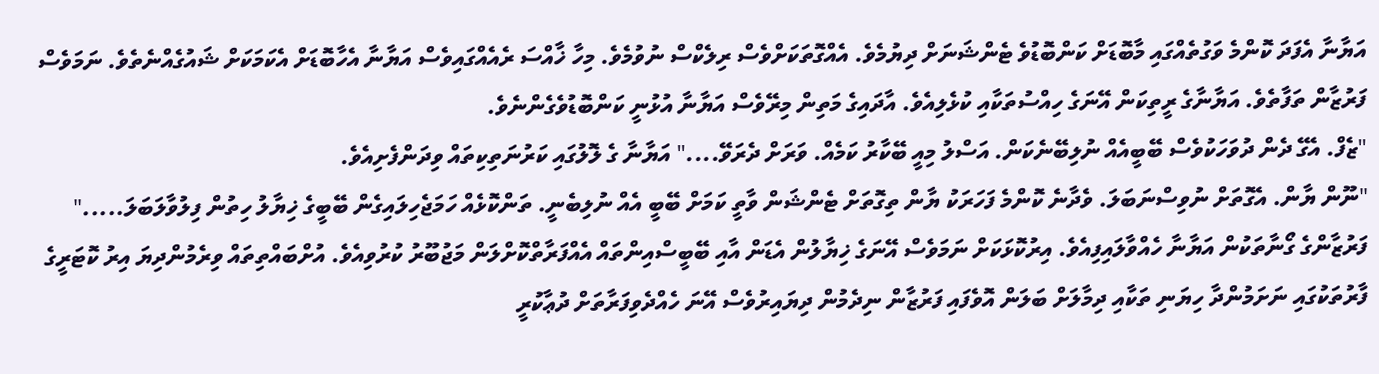އަޔާނާ އެފަދަ ކޮންމެ ވަގުތެއްގައި މާބޮޑަށް ކަންބޮޑުވެ ޓެންޝަނަށް ދިޔުމެވެ. އެއްގޮތަކަށްވެސް ރިލެކްސް ނުވުމެވެ. މިހާ ޚާއްސަ ރެއެއްގައިވެސް އަޔާނާ އެހާބޮޑަށް އެކަމަކަށް ޝައުގެއްނެތެވެ. ނަމަވެސް ފަރުޒާން ތަފާތެވެ. އަޔާނާގެ ރީތިކަން އޭނަގެ ހިއްސުތަކާއި ކުޅެލިއެވެ. އާދައިގެ މަތިން މިރޭވެސް އަޔާނާ އުޅުނީ ކަންބޮޑުވެގެންނެވެ.
"ޒެފް. އެގޭ ދެން ދުވަހަކުވެސް ބޭބީއެއް ނުލިބޭނެކަން. އަސްލު މިއީ ބޭކާރު ކަމެއް. ވަރަށް ދެރަވޭ...." އަޔާނާ ގެ ލޮލުގައި ކަރުނަތިކިތައް ވިދަންފެށިއެވެ.
"ނޫން ޔާން. އެގޮތަށް ނުވިސްނަބަލަ. ވެދާނެ ކޮންމެ ފަހަރަކު ޔާން ތިގޮތަށް ޓެންޝަން ވާތީ ކަމަށް ބޭބީ އެއް ނުލިބެނީ. ތަންކޮޅެއް ހަމަޖެހިލައިގެން ބޭބީގެ ޚިޔާލު ހިތުން ފިލުވާލަބަލަ....." ފަރުޒާންގެ ގޯނާތަކުން އަޔާނާ ހެއްވާލައިފިއެވެ. އިރުކޮޅަކަށް ނަމަވެސް އޭނަގެ ޚިޔާލުން އެޑަން އާއި ބޭބީސްއިންތައް އެއްފަރާތްކޮށްލަން މަޖުބޫރު ކުރުވިއެވެ. އުށްބައްތިތައް ވިރެމުންދިޔަ އިރު ކޮޓަރީގެ ފާރުތަކުގައި ނަށަމުންދާ ހިޔަނި ތަކާއި ދިމާލަށް ބަލަން އޮވެފައި ފަރުޒާން ނިދެމުން ދިޔައިރުވެސް އޭނަ ހެއްދެވިފަރާތަށް ދުޢާކުރީ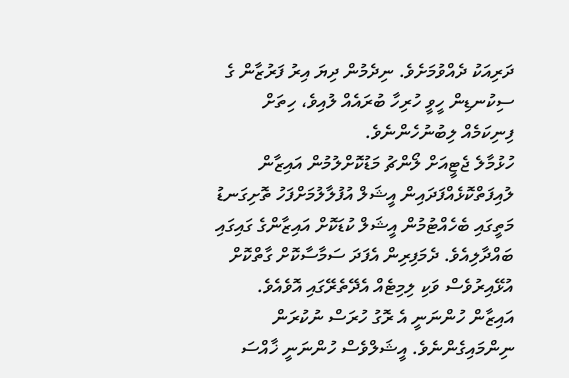ދަރިއަކު ދެއްވުމަށެވެ. ނިދެމުން ދިޔަ އިރު ފަރުޒާން ގެ ސިކުނޑިން ހީވީ ހުރިހާ ބުރައެއް ލުއިވެ، ހިތަށް ފިނިކަމެއް ލިބުނުހެންނެވެ.
ހުޅުމާލެ ޖެޓީއަށް ލޯންޗު މަޑުކޮށްލުމުން އައިޒާން ލުއިފަތްކޮޅެއްފަދައިން އީޝަލް އުފުލާލުމަށްފަހު ތޮށިގަނޑު މަތީގައި ބެހެއްޓުމުން އީޝަލް ކުޑަކޮށް އައިޒާންގެ ގައިގައި ބައްދާލިއެވެ. ދެމަފިރިން އެފަދަ ސަމާސާކޮށް ގާތްކޮށް އުޅޭއިރުވެސް ވަކި ލިމިޓެއް އެދޭތެރޭގައި އޮވެއެވެ. އައިޒާން ހުންނަނީ އެ ރޮގު ހުރަސް ނުކުރަން ނިންމައިގެންނެވެ. އީޝަލްވެސް ހުންނަނީ ޚާއްސަ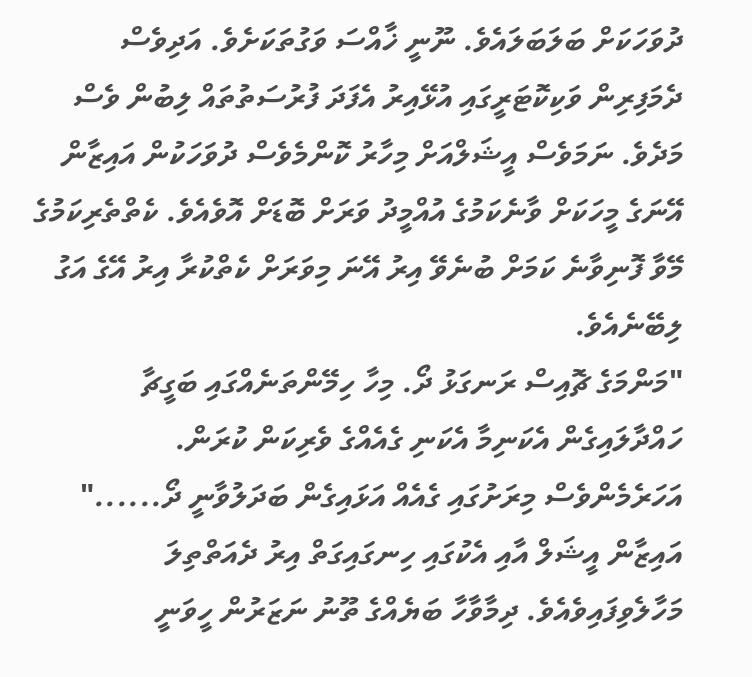ދުވަހަކަށް ބަލަބަލައެވެ. ނޫނީ ޚާއްސަ ވަގުތަކަށެވެ. އަދިވެސް ދެމަފިރިން ވަކިކޮޓަރީގައި އުޅޭއިރު އެފަދަ ފުރުސަތުތައް ލިބުން ވެސް މަދެވެ. ނަމަވެސް އީޝަލްއަށް މިހާރު ކޮންމެވެސް ދުވަހަކުން އައިޒާން އޭނަގެ މީހަކަށް ވާނެކަމުގެ އުއްމީދު ވަރަށް ބޮޑަށް އޮވެއެވެ. ކެތްތެރިކަމުގެ މޭވާ ފޮނިވާނެ ކަމަށް ބުނެވޭ އިރު އޭނަ މިވަރަށް ކެތްކުރާ އިރު އޭގެ އަގު ލިބޭނެއެވެ.
"މަންމަގެ ޗޮއިސް ރަނގަޅު ދޯ. މިހާ ހިމޭންތަނެއްގައި ބަގީޗާ ހައްދާލައިގެން އެކަނިމާ އެކަނި ގެއެއްގެ ވެރިކަން ކުރަން. އަހަރެމެންވެސް މިރަށުގައި ގެއެއް އަޅައިގެން ބަދަލުވާނީ ދޯ......" އައިޒާން އީޝަލް އާއި އެކުގައި ހިނގައިގަތް އިރު ދެއަތްތިލަ މަހާލެވިފައިވެއެވެ. ދިމާވާހާ ބަޔެއްގެ ތޫނު ނަޒަރުން ހީވަނީ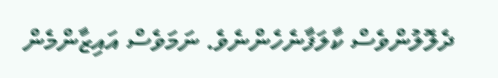ދެލޮލުންވެސް ކާލަފާނެހެންނެވެ. ނަމަވެސް އައިޒާންމެން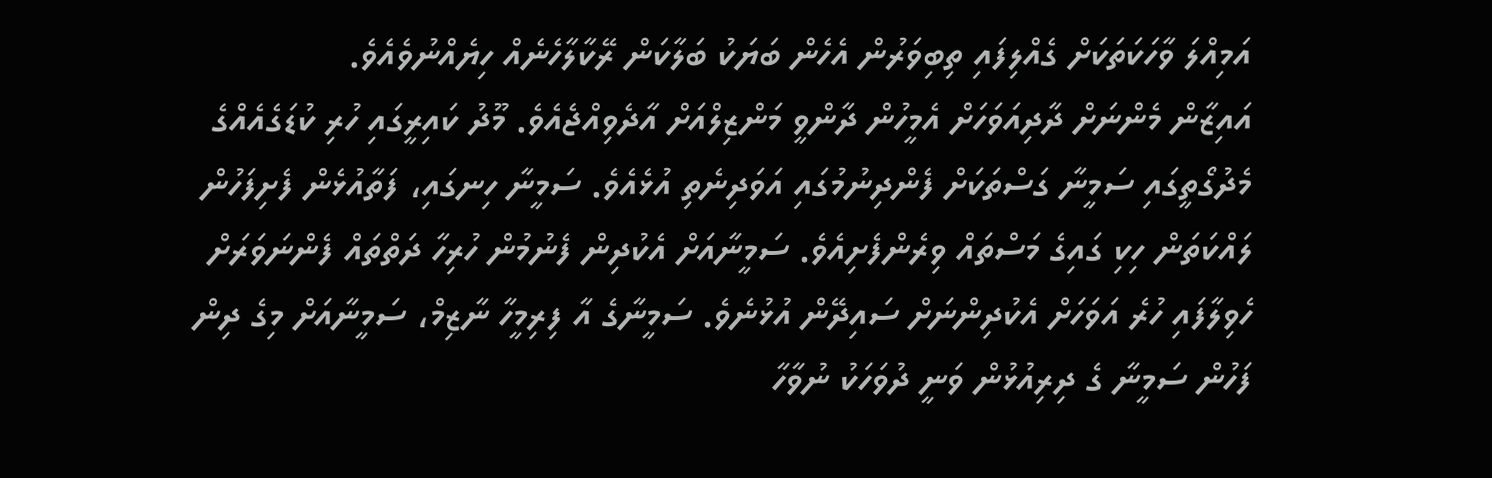އަމިއްލަ ވާހަކަތަކަށް ގެއްލިފައި ތިބިވަރުން އެހެން ބަޔަކު ބަލާކަން ރޭކާލާހެނެއް ހިޔެއްނުވެއެވެ.
އައިޒާން މެންނަށް ދާދިއަވަހަށް އެމީހުން ދާންވީ މަންޒިލްއަށް އާދެވިއްޖެއެވެ. މޫދު ކައިރީގައި ހުރި ކުޑަގެއެއްގެ މެދުގޯތީގައި ސަމީނާ ގަސްތަކަށް ފެންދިނުމުގައި އަވަދިނެތި އުޅެއެވެ. ސަމީނާ ހިނގައި، ފަތާއުޅެން ފެށިފަހުން ލައްކަތަން ހިކި ގައިގެ މަސްތައް ވިރެންފެށިއެވެ. ސަމީނާއަށް އެކުދިން ފެނުމުން ހުރިހާ ދަތްތައް ފެންނަވަރަށް ހެވިލާފައި ހުރެ އަވަހަށް އެކުދިންނަށް ސައިދޭން އުޅުނެވެ. ސަމީނާގެ އާ ފިރިމީހާ ނާޒިމް، ސަމީނާއަށް މިގެ ދިން ފަހުން ސަމީނާ ގެ ދިރިއުޅުން ވަނީ ދުވަހަކު ނުވާހާ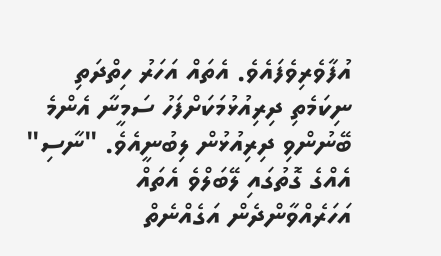އުފާވެރިވެފައެވެ. އެތައް އަހަރު ހިތްދަތި ނިކަމެތި ދިރިއުޅުމަކަށްފަހު ސަމީނާ އެންމެ ބޭނުންވި ދިރިއުޅުން ލިބުނީއެވެ. "ނާސި" އެއްގެ ގޮތުގައި ލޭބަލްވެ އެތައް އަހަރެއްވާންދެން އަގެއްނެތް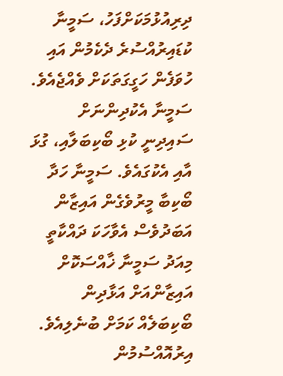ދިރިއުޅުމަކަށްފަހު، ސަމީނާ ކުޑައިރުއްސުރެ ދެކެމުން އައި ހުވަފެން ހަގީގަތަކަށް ވެއްޖެއެވެ.
ސަމީނާ އެކުދިންނަށް ސައިދިނީ ކުޅި ބޯކިބަލާއި، ގުޅަ އާއި އެކުގައެވެ. ސަމީނާ ހަދާ ބޯކިބާ މީރުވެގެން އައިޒާން އަބަދުވެސް އެވާހަކަ ދައްކާތީ މިއަދު ސަމީނާ ޚާއްސަކޮށް އައިޒާންއަށް އަޅާދިން ބޯކިބަލެއް ކަމަށް ބުނެލިއެވެ. އިރުއޮއްސުމުން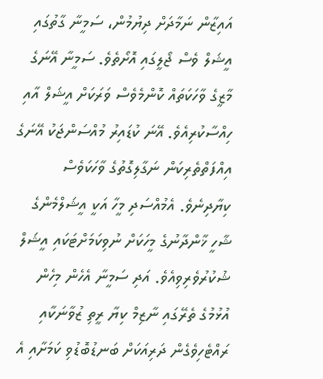އައިޒާން ނަމާދަށް ދިޔުމުން، ސަމީނާ ގާތުގައި އީޝަލް ވެސް ޖޯލީގައި އޮށޯތެވެ. ސަމީނާ އޭނަގެ މާޒީގެ ވާހަކަތައް ކޮންމެވެސް ވަރަކަށް އީޝަލް އާއި ހިއްސާކުރިއެވެ. އޭނަ ކުޑައިރު މުއްސަންޖަކު އޭނަގެ އިއްފަތްތެރިކަން ނަގާލިގޮތުގެ ވާހަކަވެސް ކިޔާދިނެވެ. އެމުއްސަދި މީހާ އަކީ އީޝަލްމެންގެ ޝާހީ ޚާންދާނުގެ މީހަކަށް ނުވިކަމަށްޓަކައި އީޝަލް ޝުކުރުވެރިވިއެވެ. އަދި ސަމީނާ އެހެން މިހެން އުޅުމުގެ ތެރޭގައި ނާޒިމް ކިޔާ ރީތި ޒުވާނަކާއި ރައްޓެހިވެގެން ދަރިއަކަށް ބަނޑުބޮޑުވި ކަމަށާއި އެ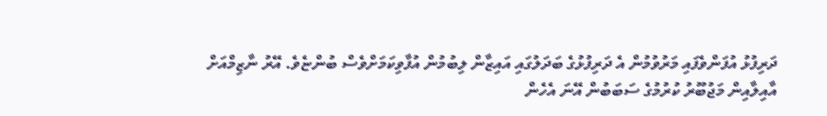ދަރިފުޅު އުފަންވެފައި މަރުވުމުން އެ ދަރިފުޅުގެ ބަދަލުގައި އައިޒާން ލިބުމުން އުފާވިކަމަށްވެސް ބުންޏެވެ. އޭރު ނާޒިމްއަށް އާއިލާއިން މަޖުބޫރު ކުރުމުގެ ސަބަބުން އޭނަ އެހެން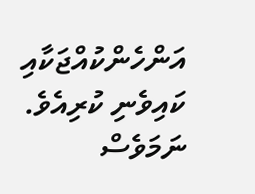އަންހެންކުއްޖަކާއި ކައިވެނި ކުރިއެވެ. ނަމަވެސް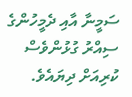ސަމީނާ އާއި ދެމީހުންގެ ސިއްރު ގުޅުންވެސް ކުރިއަށް ދިޔައެވެ.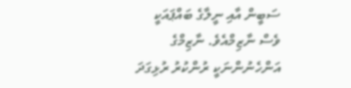ސަބީން އާއި ނީލާގެ ބައްޕައަކީ ވެސް ނާޒިމްއެވެ. ނާޒިމްގެ އަންހެނުންނަކީ ރުންކުރު ރުޅިގަދަ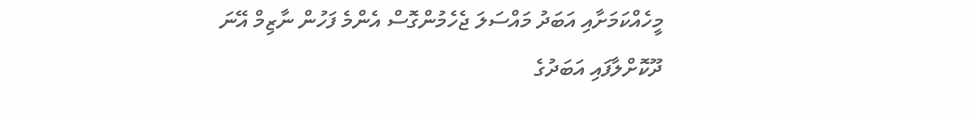މީހެއްކަމަށާއި އަބަދު މައްސަލަ ޖެހެމުންގޮސް އެންމެ ފަހުން ނާޒިމް އޭނަ ދޫކޮށްލާފައި އަބަދުގެ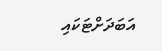އަބަދަށްޓަކައި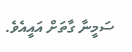ސަމީނާ ގާތަށް އައީއެވެ.